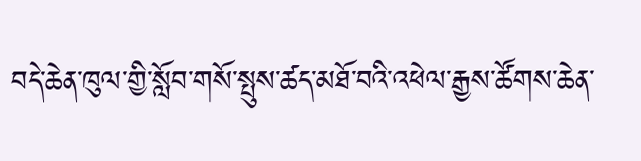བདེ་ཆེན་ཁུལ་གྱི་སློབ་གསོ་སྤུས་ཚད་མཐོ་བའི་འཕེལ་རྒྱས་ཚོགས་ཆེན་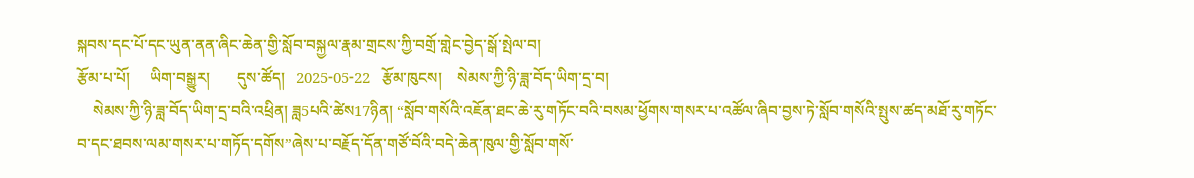སྐབས་དང་པོ་དང་ཡུན་ནན་ཞིང་ཆེན་གྱི་སློབ་བསྐྱལ་རྣམ་གྲངས་ཀྱི་བགྲོ་གླེང་བྱེད་སྒོ་སྤེལ་བ།
རྩོམ་པ་པོ།     ཡིག་བསྒྱུར།       དུས་ཚོད།   2025-05-22   རྩོམ་ཁུངས།    སེམས་ཀྱི་ཉི་ཟླ་བོད་ཡིག་དྲ་བ།
    སེམས་ཀྱི་ཉི་ཟླ་བོད་ཡིག་དྲ་བའི་འཕྲིན། ཟླ5པའི་ཚེས17ཉིན། “སློབ་གསོའི་འཇོན་ཐང་ཆེ་རུ་གཏོང་བའི་བསམ་ཕྱོགས་གསར་པ་འཚོལ་ཞིབ་བྱས་ཏེ་སློབ་གསོའི་སྤུས་ཚད་མཐོ་རུ་གཏོང་བ་དང་ཐབས་ལམ་གསར་པ་གཏོད་དགོས”ཞེས་པ་བརྗོད་དོན་གཙོ་བོའི་བདེ་ཆེན་ཁུལ་གྱི་སློབ་གསོ་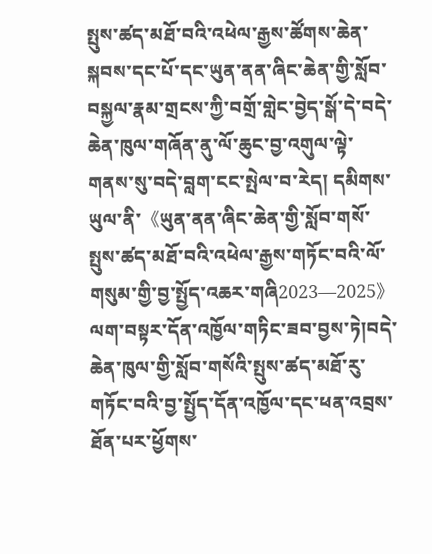སྤུས་ཚད་མཐོ་བའི་འཕེལ་རྒྱས་ཚོགས་ཆེན་སྐབས་དང་པོ་དང་ཡུན་ནན་ཞིང་ཆེན་གྱི་སློབ་བསྐྱལ་རྣམ་གྲངས་ཀྱི་བགྲོ་གླེང་བྱེད་སྒོ་དེ་བདེ་ཆེན་ཁུལ་གཞོན་ནུ་ལོ་ཆུང་བྱ་འགུལ་ལྟེ་གནས་སུ་བདེ་བླག་ངང་སྤེལ་བ་རེད། དམིགས་ཡུལ་ནི་《ཡུན་ནན་ཞིང་ཆེན་གྱི་སློབ་གསོ་སྤུས་ཚད་མཐོ་བའི་འཕེལ་རྒྱས་གཏོང་བའི་ལོ་གསུམ་གྱི་བྱ་སྤྱོད་འཆར་གཞི2023—2025》ལག་བསྟར་དོན་འཁྱོལ་གཏིང་ཟབ་བྱས་ཏེ།བདེ་ཆེན་ཁུལ་གྱི་སློབ་གསོའི་སྤུས་ཚད་མཐོ་རུ་གཏོང་བའི་བྱ་སྤྱོད་དོན་འཁྱོལ་དང་ཕན་འབྲས་ཐོན་པར་ཕྱོགས་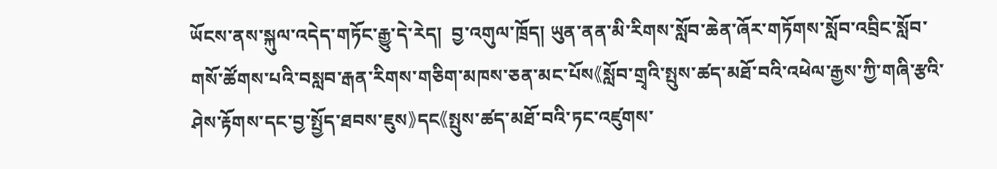ཡོངས་ནས་སྐུལ་འདེད་གཏོང་རྒྱུ་དེ་རེད།  བྱ་འགུལ་ཁྲོད། ཡུན་ནན་མི་རིགས་སློབ་ཆེན་ཞོར་གཏོགས་སློབ་འབྲིང་སློབ་གསོ་ཚོགས་པའི་བསླབ་རྒན་རིགས་གཅིག་མཁས་ཅན་མང་པོས《སློབ་གྲྭའི་སྤུས་ཚད་མཐོ་བའི་འཕེལ་རྒྱས་ཀྱི་གཞི་རྩའི་ཤེས་རྟོགས་དང་བྱ་སྤྱོད་ཐབས་ཇུས》དང《སྤུས་ཚད་མཐོ་བའི་ཏང་འཛུགས་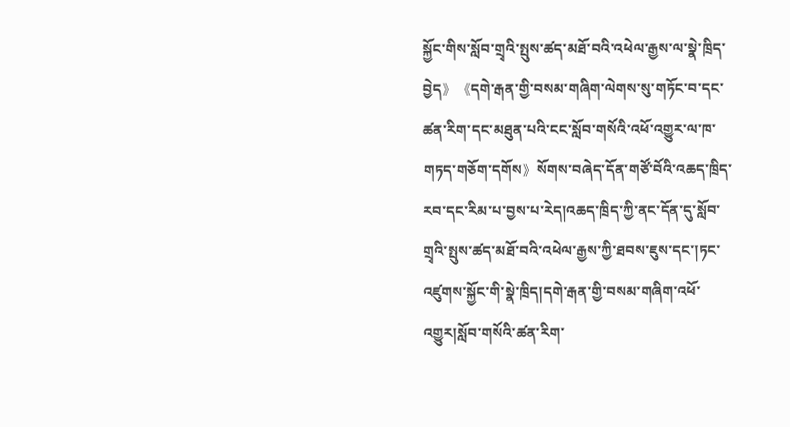སྐྱོང་གིས་སློབ་གྲྭའི་སྤུས་ཚད་མཐོ་བའི་འཕེལ་རྒྱས་ལ་སྣེ་ཁྲིད་བྱེད》《དགེ་རྒན་གྱི་བསམ་གཞིག་ལེགས་སུ་གཏོང་བ་དང་ཚན་རིག་དང་མཐུན་པའི་ངང་སློབ་གསོའི་འཕོ་འགྱུར་ལ་ཁ་གཏད་གཅོག་དགོས》སོགས་བཞེད་དོན་གཙོ་བོའི་འཆད་ཁྲིད་རབ་དང་རིམ་པ་བྱས་པ་རེད།འཆད་ཁྲིད་ཀྱི་ནང་དོན་དུ་སློབ་གྲྭའི་སྤུས་ཚད་མཐོ་བའི་འཕེལ་རྒྱས་ཀྱི་ཐབས་ཇུས་དང་།ཏང་འཛུགས་སྐྱོང་གི་སྣེ་ཁྲིད།དགེ་རྒན་གྱི་བསམ་གཞིག་འཕོ་འགྱུར།སློབ་གསོའི་ཚན་རིག་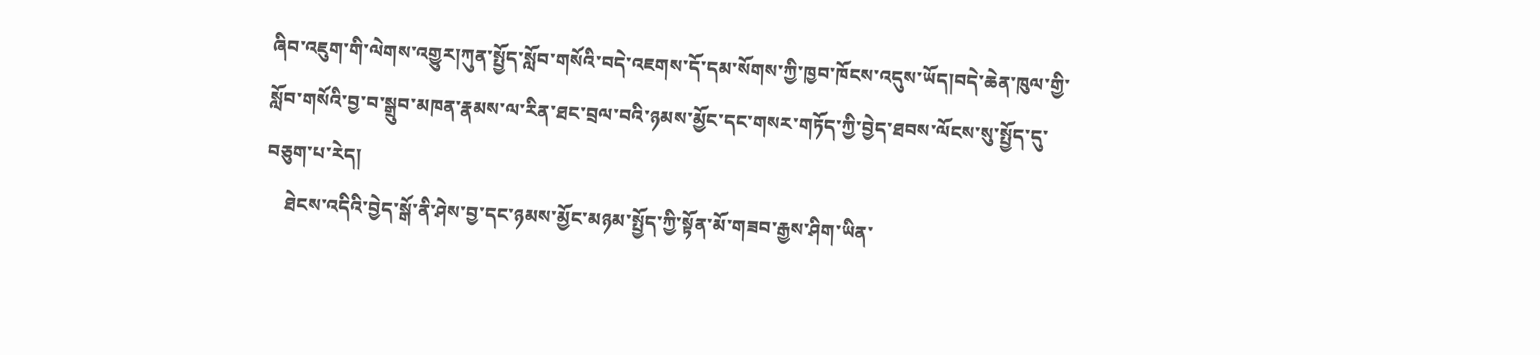ཞིབ་འཇུག་གི་ལེགས་འགྱུར།ཀུན་སྤྱོད་སློབ་གསོའི་བདེ་འཇགས་དོ་དམ་སོགས་ཀྱི་ཁྱབ་ཁོངས་འདུས་ཡོད།བདེ་ཆེན་ཁུལ་གྱི་སློབ་གསོའི་བྱ་བ་སྒྲུབ་མཁན་རྣམས་ལ་རིན་ཐང་བྲལ་བའི་ཉམས་མྱོང་དང་གསར་གཏོད་ཀྱི་བྱེད་ཐབས་ལོངས་སུ་སྤྱོད་དུ་བཅུག་པ་རེད།
    ཐེངས་འདིའི་བྱེད་སྒོ་ནི་ཤེས་བྱ་དང་ཉམས་མྱོང་མཉམ་སྤྱོད་ཀྱི་སྟོན་མོ་གཟབ་རྒྱས་ཤིག་ཡིན་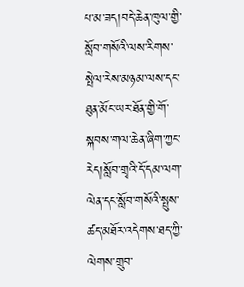པ་མ་ཟད།བདེ་ཆེན་ཁུལ་གྱི་སློབ་གསོའི་ལས་རིགས་སྤེལ་རེས་མཉམ་ལས་དང་ཐུན་མོང་ཡར་ཐོན་གྱི་གོ་སྐབས་གལ་ཆེན་ཞིག་ཀྱང་རེད།སློབ་གྲྭའི་དོ་དམ་ལག་ལེན་དང་སློབ་གསོའི་སྤུས་ཚད་མཐོར་འདེགས་ཐད་ཀྱི་ལེགས་གྲུབ་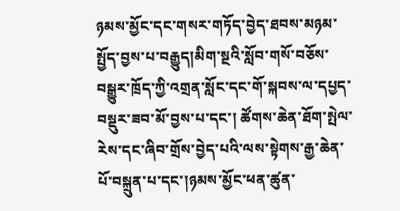ཉམས་མྱོང་དང་གསར་གཏོད་བྱེད་ཐབས་མཉམ་སྤྱོད་བྱས་པ་བརྒྱུད།མིག་སྔའི་སློབ་གསོ་བཅོས་བསྒྱུར་ཁྲོད་ཀྱི་འགྲན་སློང་དང་གོ་སྐབས་ལ་དཔྱད་བསྡུར་ཟབ་མོ་བྱས་པ་དང་། ཚོགས་ཆེན་ཐོག་སྤེལ་རེས་དང་ཞིབ་གྲོས་བྱེད་པའི་ལས་སྟེགས་རྒྱ་ཆེན་པོ་བསྐྲུན་པ་དང་།ཉམས་མྱོང་ཕན་ཚུན་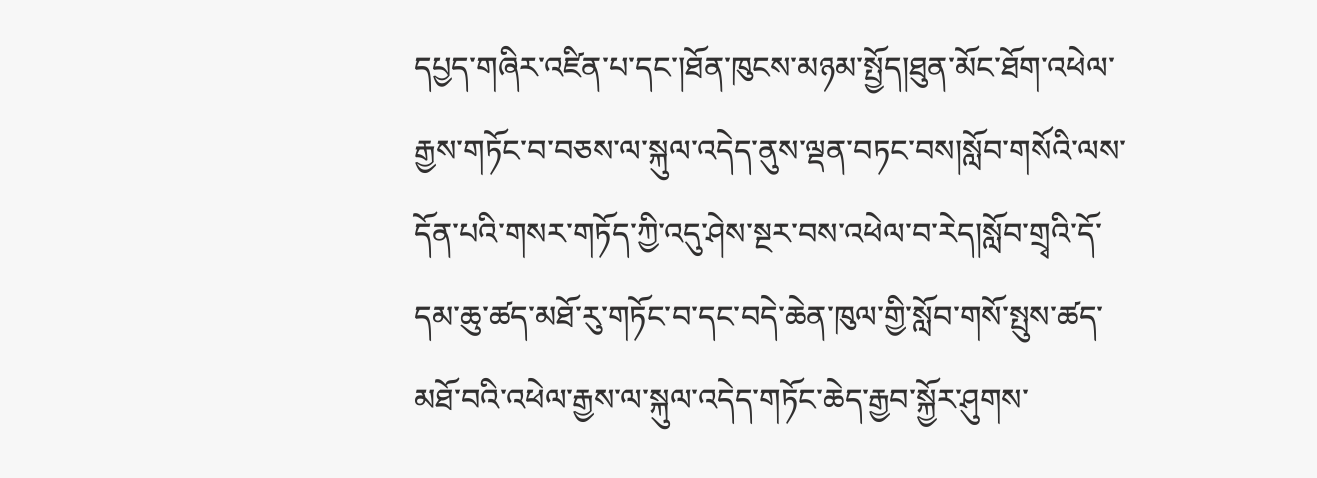དཔྱད་གཞིར་འཛིན་པ་དང་།ཐོན་ཁུངས་མཉམ་སྤྱོད།ཐུན་མོང་ཐོག་འཕེལ་རྒྱས་གཏོང་བ་བཅས་ལ་སྐུལ་འདེད་ནུས་ལྡན་བཏང་བས།སློབ་གསོའི་ལས་དོན་པའི་གསར་གཏོད་ཀྱི་འདུ་ཤེས་སྔར་བས་འཕེལ་བ་རེད།སློབ་གྲྭའི་དོ་དམ་ཆུ་ཚད་མཐོ་རུ་གཏོང་བ་དང་བདེ་ཆེན་ཁུལ་གྱི་སློབ་གསོ་སྤུས་ཚད་མཐོ་བའི་འཕེལ་རྒྱས་ལ་སྐུལ་འདེད་གཏོང་ཆེད་རྒྱབ་སྐྱོར་ཤུགས་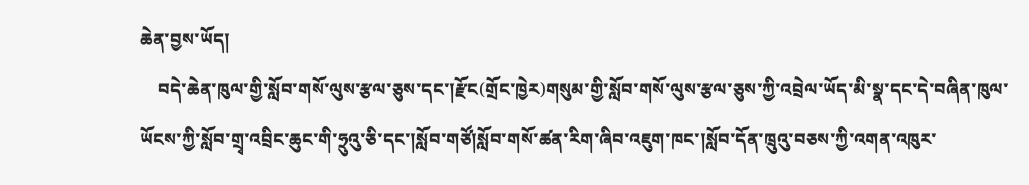ཆེན་བྱས་ཡོད།
    བདེ་ཆེན་ཁུལ་གྱི་སློབ་གསོ་ལུས་རྩལ་ཅུས་དང་།རྫོང(གྲོང་ཁྱེར)གསུམ་གྱི་སློབ་གསོ་ལུས་རྩལ་ཅུས་ཀྱི་འབྲེལ་ཡོད་མི་སྣ་དང་དེ་བཞིན་ཁུལ་ཡོངས་ཀྱི་སློབ་གྲྭ་འབྲིང་ཆུང་གི་ཧྲུའུ་ཅི་དང་།སློབ་གཙོ།སློབ་གསོ་ཚན་རིག་ཞིབ་འཇུག་ཁང་།སློབ་དོན་ཁྲུའུ་བཅས་ཀྱི་འགན་འཁུར་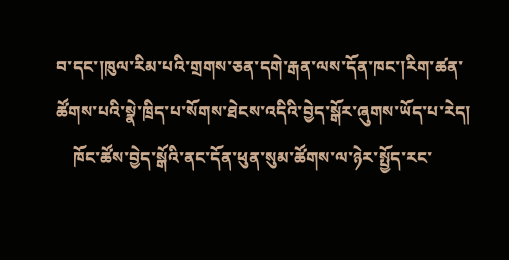བ་དང་།ཁུལ་རིམ་པའི་གྲགས་ཅན་དགེ་རྒན་ལས་དོན་ཁང་།རིག་ཚན་ཚོགས་པའི་སྣེ་ཁྲིད་པ་སོགས་ཐེངས་འདིའི་བྱེད་སྒོར་ཞུགས་ཡོད་པ་རེད།
    ཁོང་ཚོས་བྱེད་སྒོའི་ནང་དོན་ཕུན་སུམ་ཚོགས་ལ་ཉེར་སྤྱོད་རང་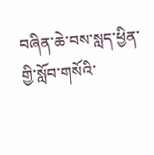བཞིན་ཆེ་བས་སླད་ཕྱིན་གྱི་སློབ་གསོའི་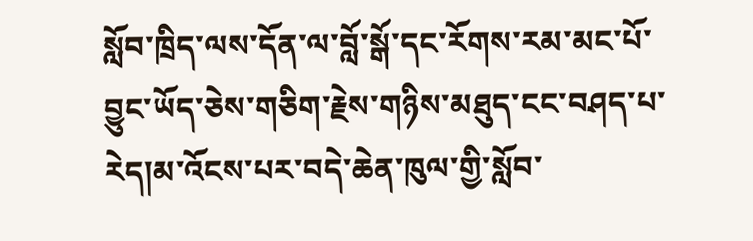སློབ་ཁྲིད་ལས་དོན་ལ་བློ་སྒོ་དང་རོགས་རམ་མང་པོ་བྱུང་ཡོད་ཅེས་གཅིག་རྗེས་གཉིས་མཐུད་ངང་བཤད་པ་རེད།མ་འོངས་པར་བདེ་ཆེན་ཁུལ་གྱི་སློབ་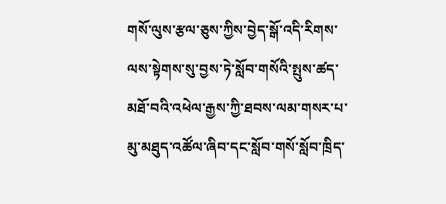གསོ་ལུས་རྩལ་ཅུས་ཀྱིས་བྱེད་སྒོ་འདི་རིགས་ལས་སྟེགས་སུ་བྱས་ཏེ་སློབ་གསོའི་སྤུས་ཚད་མཐོ་བའི་འཕེལ་རྒྱས་ཀྱི་ཐབས་ལམ་གསར་པ་མུ་མཐུད་འཚོལ་ཞིབ་དང་སློབ་གསོ་སློབ་ཁྲིད་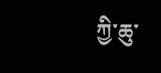ཀྱི་ཆུ་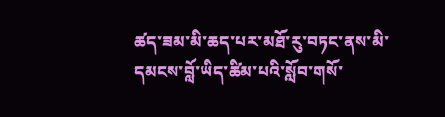ཚད་ཟམ་མི་ཆད་པར་མཐོ་རུ་བཏང་ནས་མི་དམངས་བློ་ཡིད་ཚིམ་པའི་སློབ་གསོ་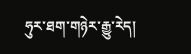ཧུར་ཐག་གཉེར་རྒྱུ་རེད།